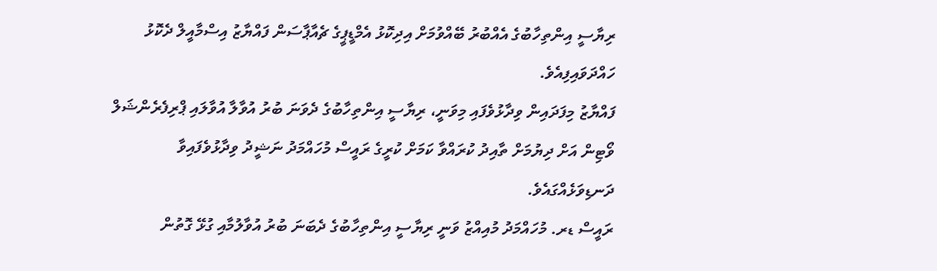ރިޔާސީ އިންތިހާބުގެ އެއްބުރު ބޭއްވުމަށް އިދިކޮޅު އެމްޑީޕީގެ ޗެއާޕާސަން ފައްޔާޒު އިސްމާއީލް ދެކޮޅު ހައްދަވައިފިއެވެ.
ފައްޔާޒު މިފަދައިން ވިދާޅުވެފައި މިވަނީ، ރިޔާސީ އިންތިހާބުގެ ދެވަނަ ބުރު އުވާލާ އުވާލައި ޕްރިފެރެންޝަލް ވޯޓިން އަށް ދިޔުމަށް ތާއިދު ކުރައްވާ ކަމަށް ކުރީގެ ރައީސް މުހައްމަދު ނަޝީދު ވިދާޅުވެފައިވާ ދަނޑިވަޅެއްގައެވެ.
ރައީސް ޑރ. މުހައްމަދު މުއިއްޒު ވަނީ ރިޔާސީ އިންތިހާބުގެ ދެބަނަ ބުރު އުވާލުމާއި ގުޅޭ ގޮތުން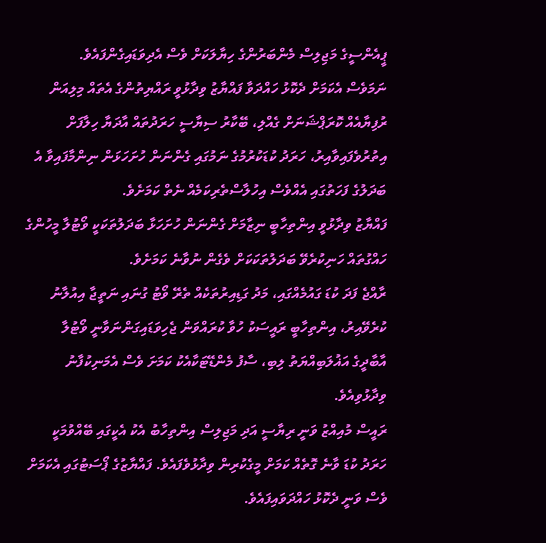ޕީއެންސީގެ މަޖިލިސް މެންބަރުންގެ ހިޔާލަކަށް ވެސް އެދިވަޑައިގެންފައެވެ.
ނަމަވެސް އެކަމަށް ދެކޮޅު ހައްދަވާ ފައްޔާޒު ވިދާޅުވީ ރައްޔިތުންގެ އެތައް މިލިއަން ރުފިޔާއެއް ކޮރަޕްޝަނަށް ގެއްލި، ބޭކާރު ސިޔާސީ ހަރަދުތައް އާދަޔާ ހިލާފަށް އިތުރުވެފައިވާއިރު، ހަރަދު ކުޑަކުރުމުގެ ނަމުގައި ގެންނަން ހުށަހަޅަން ނިންމާފައިވާ އެ ބަދަލުގެ ފަހަތުގައި އެއްވެސް އިހުލާސްތެރިކަމެއް ނެތް ކަމަށެވެ.
ފައްޔާޒު ވިދާޅުވީ އިންތިހާބީ ނިޒާމަށް ގެންނަން ހުށަހަޅާ ބަދަލުތަކަކީ ވޯޓުލާ މީހުންގެ ހައްގުތައް ހަނިކުރެވޭ ބަދަލުތަކަކަށް ވެގެން ނުވާނެ ކަމަށެވެ.
ރާއްޖެ ފަދަ ކުޑަ ގައުމެއްގައި، މަދު ގަޑިއިރުތަކެއް ތެރޭ ވޯޓު ގުނައި ނަތީޖާ އިއުލާނު ކުރެވޭއިރު، އިންތިހާބީ ރައީސަކު ހުވާ ކުރައްވަން ޖެހިވަޑައިގަންނަވާނީ ވޯޓުލާ އާބާދީގެ އަޣުލަބިއްޔަތު ލިބި، ސާފު މެންޑޭޓަކާއެކު ކަމަށަ ވެސް އެމަނިކުފާނު ވިދާޅުވިއެވެ.
ރައީސް މުއިއްޒު ވަނީ ރިޔާސީ އަދި މަޖިލިސް އިންތިހާބު އެކު އެކީގައި ބޭއްވުމަކީ ހަރަދު ކުޑަ ވާނެ ގޮތެއް ކަމަށް މީގެކުރިން ވިދާޅުވެފައެވެ. ފައްޔާޒުގެ ޕޯސަޓުގައި އެކަމަށް ވެސް ވަނީ ދެކޮޅު ހައްދަވައިފައެވެ.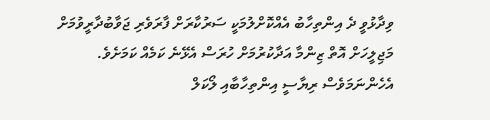ވިދާޅުވީ ދެ އިންތިހާބު އެއްކޮށްލުމަކީ ސަރުކާރަށް ފާރަވެރި ޖަވާބުދާރީވުމަށް މަޖިލީހަށް އޮތް ޒިންމާ އަދާކުރުމަށް ހުރަސް އެޅޭނެ ކަމެއް ކަމަށެވެ. އެހެންނަމަވެސް ރިޔާސީ އިންތިހާބާއި ލޯކަލް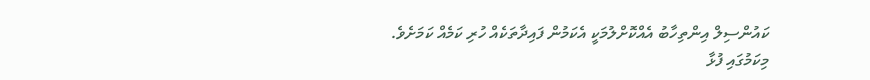ކައުންސިލް އިންތިހާބު އެއްކޮށްލުމަކީ އެކަމުން ފައިދާތަކެއް ހުރި ކަމެއް ކަމަށެވެ.
މިކަމުގައި ފުޅާ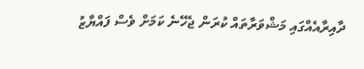ދާއިރާއެއްގައި މަޝްވަރާތައް ކުރަން ޖެހޭނެ ކަމަށް ވެސް ފައްޔާޒު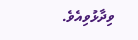ވިދާޅުވިއެވެ.